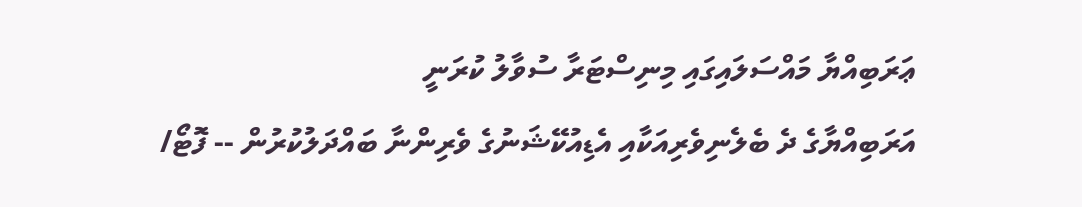ޢަރަބިއްޔާ މައްސަލައިގައި މިނިސްޓަރާ ސުވާލު ކުރަނީ
އަރަބިއްޔާގެ ދެ ބެލެނިވެރިއަކާއި އެޑިއުކޭޝަނުގެ ވެރިންނާ ބައްދަލުކުރުން -- ފޮޓޯ/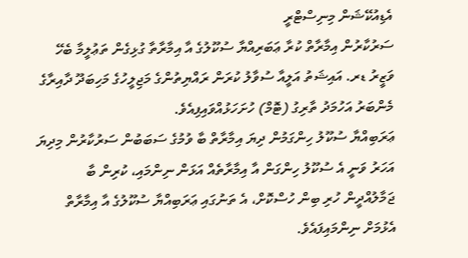އެޑިއުކޭޝަން މިނިސްޓްރީ
ސަރުކާރުން އިމާރާތް ކުރާ ޢަބަރިއްޔާ ސުކޫލުގެ އާ އިމާރާތާ ގުޅިގެން ތަޢުލީމާ ބެހޭ ވަޒީރު ޑރ. އައިޝަތު އަލީއާ ސުވާލު ކުރަން ރައްޔިތުންގެ މަޖިލީހުގެ މަހިބަދޫ ދާއިރާގެ މެންބަރު އަހުމަދު ތާރިގު (ޓޮމް) ހުށަހަޅުއްވައިފިއެވެ.
ޢަރަބިއްޔާ ސުކޫލު ހިންގަމުން ދިޔަ އިމާރާތް ބާ ވުމުގެ ސަބަބުން ސަރުކާރުން މިދިޔަ އަހަރު ވަނީ އެ ސުކޫލު ހިންގަން އާ އިމާރާތެއް އަޅަން ނިންމައި، ކުރިން ބާ ޖަމާލުއްދީން ހުރި ބިން ހުސްކޮށް، އެ ތަނުގައި ޢަރަބިއްޔާ ސުކޫލުގެ އާ އިމާރާތް އެޅުމަށް ނިންމައިފައެވެ.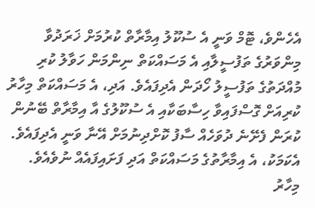އެހެންވެ، ޓޮމް ވަނީ އެ ސުކޫލު އިމާރާތް ކުރުމަށް ޚަރަދުވާ މިންވަރުގެ ތަފުސީލާއި އެ މަސައްކަތް ނިންމަން ހަވާލު ކުރި މުއްދަތުގެ ތަފުސީލު ހޯދަން އެދިފައެވެ. އަދި، އެ މަސައްކަތް މިހާރު ކުރިއަށް ގޮސްފައިވާ ހިސާބަކާއި އެ ސުކޫލުގެ އާ އިމާރާތް ބޭނުން ކުރަން ފެށޭނެ ދުވަހެއް ސާފު ކޮށްދިނުމަށް އޭނާ ވަނީ އެދިފައެވެ.
އެކަމަކު، އެ އިމާރާތުގެ މަސައްކަތް އަދި ފަށައިފައެއް ނުވެއެވެ. މިހާރު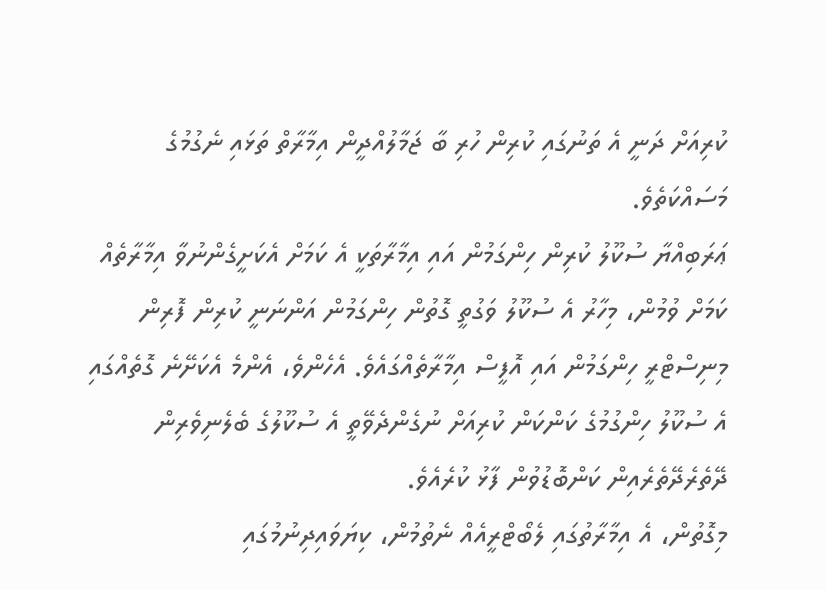ކުރިއަށް ދަނީ އެ ތަނުގައި ކުރިން ހުރި ބާ ޖަމާލުއްދީން އިމާރާތް ތަޅައި ނެގުމުގެ މަސައްކަތެވެ.
ޢަރަބިއްޔާ ސުކޫލު ކުރިން ހިންގަމުން އައި އިމާރާތަކީ އެ ކަމަށް އެކަށީގެންނުވާ އިމާރާތެއް ކަމަށް ވުމުން، މިހާރު އެ ސުކޫލު ވަގުތީ ގޮތުން ހިންގަމުން އަންނަނީ ކުރިން ފޮރިން މިނިސްޓްރީ ހިންގަމުން އައި އޮފީސް އިމާރާތެއްގައެވެ. އެހެންވެ، އެންމެ އެކަށޭނެ ގޮތެއްގައި އެ ސުކޫލު ހިންގުމުގެ ކަންކަން ކުރިއަށް ނުގެންދެވޭތީ އެ ސުކޫލުގެ ބެލެނިވެރިން ދޭތެރެދޭތެރެއިން ކަންބޮޑުވުން ފާޅު ކުރެއެވެ.
މިގޮތުން، އެ އިމާރާތުގައި ލެބޯޓްރީއެއް ނެތުމުން، ކިޔަވައިދިނުމުގައި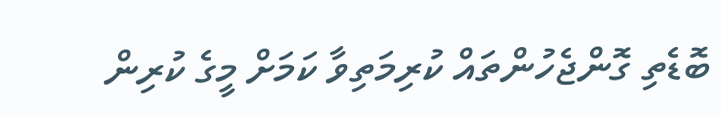ބޮޑެތި ގޮންޖެހުންތައް ކުރިމަތިވާ ކަމަށް މީގެ ކުރިން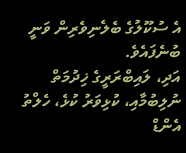އެ ސުކޫލުގެ ބެލެނިވެރިން ވަނީ ބުނެފައެވެ.
އަދި، ލައިބްރަރީގެ ޚިދުމަތް ނުލިބުމާއި، ކުޅިވަރު ކުޅެ، ހެލްތު އެންޑް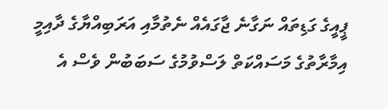ޕީއީގެ ގަޑިތައް ނަގާނެ ޖާގައެއް ނެތުމާއި އަރަބިއްޔާގެ ދާއިމީ އިމާރާތުގެ މަސައްކަތް ލަސްވުމުގެ ސަބަބުން ވެސް އެ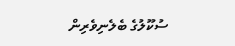ސުކޫލުގެ ބެލެނިވެރިން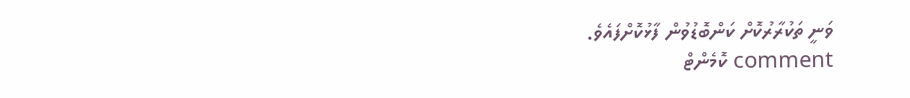ވަނީ ތަކުރާރުކޮށް ކަންބޮޑުވުން ފާޅުކޮށްފައެވެ.
comment ކޮމެންޓް